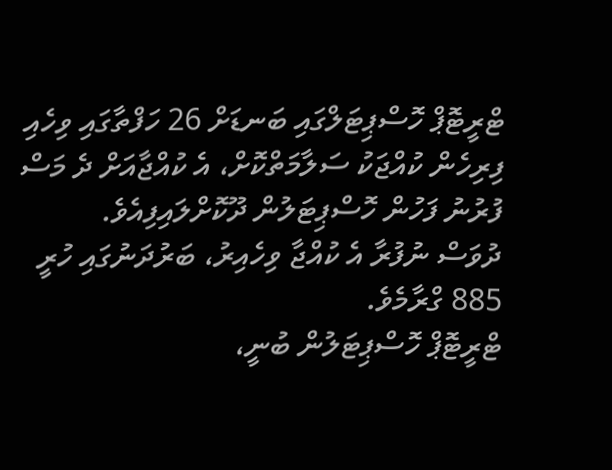ޓްރީޓޮޕް ހޮސްޕިޓަލްގައި ބަނޑަށް 26 ހަފްތާގައި ވިހެއި ފިރިހެން ކުއްޖަކު ސަލާމަތްކޮށް، އެ ކުއްޖާއަށް ދެ މަސް ފުރުނު ފަހުން ހޮސްޕިޓަލުން ދޫކޮށްލައިފިއެވެ.
ދުވަސް ނުފުރާ އެ ކުއްޖާ ވިހެއިރު، ބަރުދަނުގައި ހުރީ 885 ގްރާމެވެ.
ޓްރީޓޮޕް ހޮސްޕިޓަލުން ބުނީ،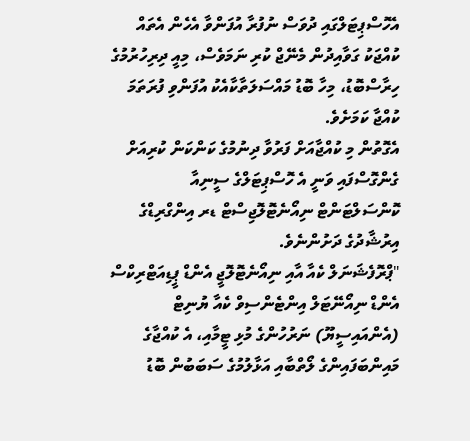އެހޮސްޕިޓަލްގައި ދުވަސް ނުފުރާ އުފަންވާ އެހެން އެތައް ކުއްޖަކު ގަވާއިދުން މެނޭޖް ކުރި ނަމަވެސް، މިއީ ދިރިހުރުމުގެ ހިރާސްބޮޑު، މިހާ ބޮޑު މައްސަލަތާކާއެކު އުފަންވި ފުރަތަމަ ކުއްޖާ ކަމަށެވެ.
އެގޮތުން މި ކުއްޖާއަށް ފަރުވާ ދިނުމުގެ ކަންކަން ކުރިއަށް ގެންގޮސްފައި ވަނީ އެ ހޮސްޕިޓަލްގެ ސީނިއާ ކޮންސަލްޓަންޓް ނިއޯނެޓޮލޮޖިސްޓް ޑރ އިންގްރިޑްގެ އިރުޝާދުގެ ދަށުންނެވެ.
"ޕްރޮފެޝަނަލް ކެއާ އާއި ނިއޯނެޓޮލޮޖީ އެންޑް ޕީޑިއަޓްރިކްސް އެންޑް ނިއޯނޭޓަލް އިންޓެންސިވް ކެއާ ޔުނިޓް (އެންއައިސީޔޫ) ނަރުހުންގެ މުޅި ޓީމާއި، އެ ކުއްޖާގެ މައިންބަފައިންގެ ލޯތްބާއި އަޅާލުމުގެ ސަބަބުން ބޮޑު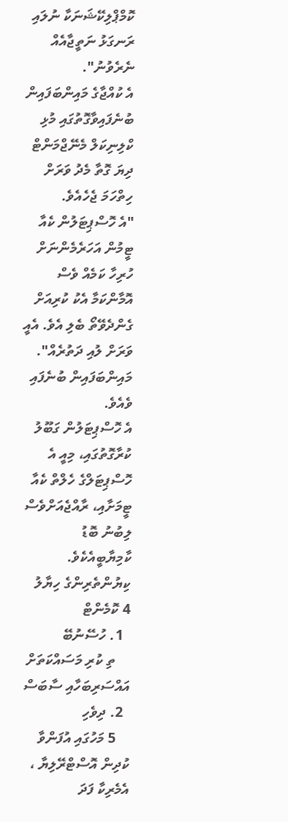ކޮމްޕްލިކޭޝަނަކާ ނުލައި ރަނގަޅު ނަތީޖާއެއް ނެރެވުނު".
އެ ކުއްޖާގެ މައިންބަފައިން ބުނެފައިވާގޮތުގައި މުޅި ކްލިނިކަލް މެނޭޖްމަންޓް ދިޔަ ގޮތާ މެދު ވަރަށް ހިތްހަމަ ޖެހެއެވެ.
"އެ ހޮސްޕިޓަލުން ކެއާ ޓީމުން އަހަރެމެންނަށް ހުރިހާ ކަމެއް ވެސް އޮމާންކަމާ އެކު ކުރިއަށް ގެންދެވޭތޯ ބެލި އެވެ. އެއީ ވަރަށް ލުއި ދަތުރެއް". މައިންބަފައިން ބުނެފައި ވެއެވެ.
އެ ހޮސްޕިޓަލުން ގަބޫލު ކުރާގޮތުގައި، މިއީ އެ ހޮސްޕިޓަލްގެ ހެލްތް ކެއާ ޓީމަށާއި، ރާއްޖެއަށްވެސް ލިބުނު ބޮޑު ކާމިޔާބީއެކެވެ.
ކިޔުންތެރިންގެ ހިޔާލު
4 ކޮމެންޓް
  1. ހުސޭނުބޭ
    ތި ކުރި މަސައްކަތަށް އައްސަރިބަހާއި ސާބަސް
  2. ދިވެހި
    5 މަހުގައި އުފަންވާ ކުދިން އޮސްޓްރޭލިޔާ ، އެމެރިކާ ފަދަ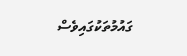ގައުމުތަކުގައިވެސް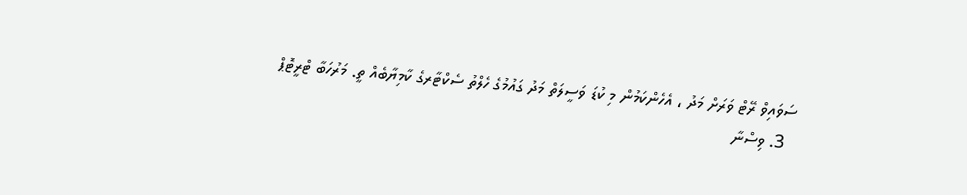ސަވައިވް ރޭޓް ވަރަށް މަދު ، އެހެންކަމުން މި ކުޑަ ވަސީލަތް މަދު ގައުމުގެ ހެލްތު ސެކްޓާރގެ ކާމިޔާބެއް ތީ. މަރުހަބާ ޓްރީޓޮޕް
  3. ވިސްނާ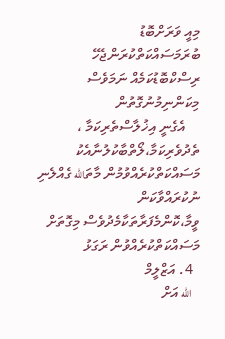މިއީ ވަރަށްބޮޑު ބުރަމަސައްކަތްކުރަންޖެހޭ ރިސްކްބޮޑުކަމެއް ނަމަވެސް މިކަންނިމުނުގޮތުން
    އެގެނީ އިޚުލާސްތެރިކަމާ ، ތެދުވެރިކަމާ،ލޯތްބާކުލުނާއެކު މަސައްކަތްކުރެއްވުމުން މާތަالله ގެއްލެނި ނުކުރައްވާކަން ވީމާ،ކޮންމެފަރާތަކާމެދުވެސް މިގޮތަށް މަސައްކަތްކުރެއްވުން ރަގަޅު
  4. އަޒްލީމް
    الله އަށް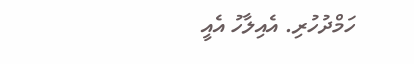ހަމްދުހުރި. އެއިލާހު އެއީ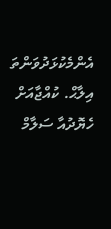އެންމެކުޅަދުވަންތަ އިލާޙް. ކުއްޖާއަށް ހެޔޮދުއާ ސަލާމް